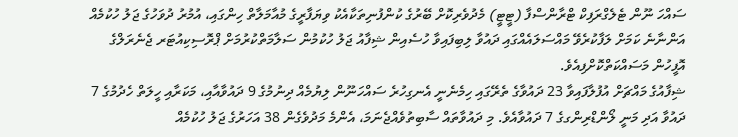ސައްހަ ނޫން ޓެލެގްރަފިކް ޓްރާންސްފާ (ޓީޓީ) މެދުވެރިކޮށް ބޭރުގެ ކުންފުނިތަކާއެކު ވިޔަފާރީގެ މުއާމަލާތް ހިންގައި، އުމުރު ދުވަހުގެ ޖަލު ހުކުމެއް އަންނާނެ ކަމަށް ލަފާކުރެވޭ މައްސަލައެއްގައި ދައުވާ ލިބިފައިވާ ހުސެއިން ޝިފާއު ޖަލު ހުކުމުން ސަލާމަތްކުރުމަށް ޕްރޮސިކިއުޓަރ ޖެނެރަލްގެ އޮފީހުން މަސައްކަތްކޮށްފިއެވެ.
ޝިފާއުގެ މައްޗަށް އުފުލާފައިވާ 23 ދައުވާގެ ތެރޭގައި ހިމެނެނީ އެނގިހުރެ ސައްހަނޫން ލިޔުމެއް ދިނުމުގެ 9 ދައުވާއާއި، މަކަރާއި ހީލަތް ހެދުމުގެ 7 ދައުވާ އަދި މަނީ ލޯންޑްރިންގގެ 7 ދައުވާއެވެ. މި ދައުވާތައް ސާބިތުވެއްޖެނަމަ، އެންމެ މަދުވެގެން 38 އަހަރުގެ ޖަލު ހުކުމެއް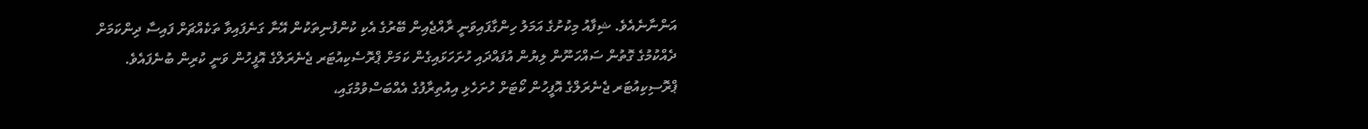އަންނާނެއެވެ. ޝިފާއު މިކުށުގެ އަމަލު ހިންގާފައިވަނީ ރާއްޖެއިން ބޭރުގެ އެކި ކުންފުނިތަކުން އޭނާ ގަނެފައިވާ ތަކެއްޗަށް ފައިސާ ދިންކަމަށް ދެއްކުމުގެ ގޮތުން ސައްހަނޫން ލިޔުން އުފައްދައި ހުށަހަޅައިގެން ކަމަށް ޕްރޮސެކިއުޓަރ ޖެނެރަލްގެ އޮފީހުން ވަނީ ކުރިން ބުނެފައެވެ.
ޕްރޮސިކިއުޓަރ ޖެނެރަލްގެ އޮފީހުން ކޯޓަށް ހުށަހެޅި އިއުތިރާފުގެ އެއްބަސްވުމުގައި،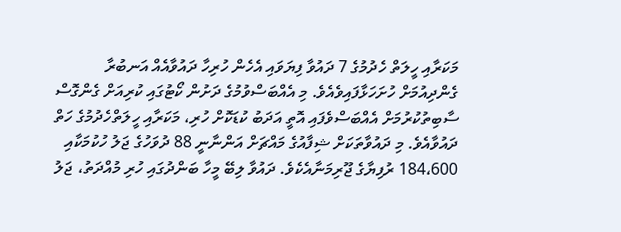މަކަރާއި ހީލަތް ހެދުމުގެ 7 ދައުވާ ފިޔަވައި އެހެން ހުރިހާ ދައުވާއެއް އަނބުރާ ގެންދިއުމަށް ހުށަހަޅާފައިވެއެވެ. މި އެއްބަސްވުމުގެ ދަށުން ކޯޓުގައި ކުރިއަށް ގެންގޮސް ސާބިތުކުރުމަށް އެއްބަސްވެފައި އޮތީ އަދަބު ކުޑަކޮށް ހުރި، މަކަރާއި ހީލަތްހެދުމުގެ ހަތް ދައުވާއެވެ. މި ދައުވާތަކަށް ޝިފާއުގެ މައްޗަށް އަންނާނީ 88 ދުވަހުގެ ޖަލު ހުކުމަކާއި 184،600 ރުފިޔާގެ ޖޫރިމަނާއެކެވެ. ދައުވާ ލިބޭ މީހާ ބަންދުގައި ހުރި މުއްދަތު، ޖަލު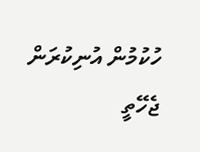ހުކުމުން އުނިކުރަން ޖެހޭތީ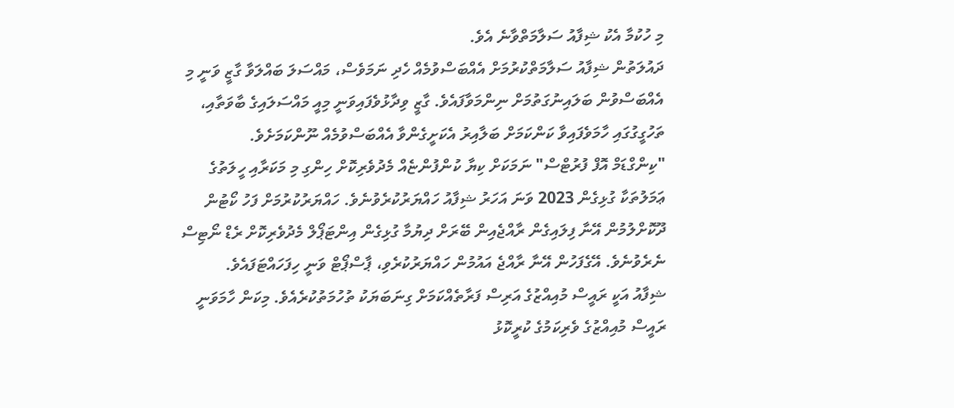މި ހުކުމާ އެކު ޝިފާއު ސަލާމަތްވާނެ އެވެ.
ދައުލަތުން ޝިފާއު ސަލާމަތްކުރުމަށް އެއްބަސްވުމެއް ހެދި ނަމަވެސް، މައްސަލަ ބައްލަވާ ގާޒީ ވަނީ މި އެއްބަސްވުން ބަލައިނުގަތުމަށް ނިންމަވާފައެވެ. ގާޒީ ވިދާޅުވެފައިވަނީ މިއީ މައްސަލައިގެ ބާވަތާއި، ތަހުގީގުގައި ހާމަވެފައިވާ ކަންކަމަށް ބަލާއިރު އެކަށީގެންވާ އެއްބަސްވުމެއް ނޫންކަމަށެވެ.
"ކިންގްޑަމް އޮފް ފުރުޓްސް" ނަމަކަށް ކިޔާ ކުންފުންޏެއް މެދުވެރިކޮށް ހިންގި މި މަކަރާއި ހީލަތުގެ ޢަމަލުތަކާ ގުޅިގެން 2023 ވަނަ އަހަރު ޝިފާއު ހައްޔަރުކުރެވުނެވެ. ހައްޔަރުކުރުމަށް ފަހު ކޯޓުން ދޫކޮށްލުމުން އޭނާ ފިލައިގެން ރާއްޖެއިން ބޭރަށް ދިޔުމާ ގުޅިގެން އިންޓަޕޯލް މެދުވެރިކޮށް ރެޑް ނޯޓިސް ނެރެވުނެވެ. އޭގެފަހުން އޭނާ ރާއްޖެ އައުމުން ހައްޔަރުކުރެވި، ޕާސްޕޯޓް ވަނީ ހިފަހައްޓަފައެވެ.
ޝިފާއު އަކީ ރައީސް މުއިއްޒުގެ އަރިސް ފަރާތެއްކަމަށް ގިނަބަޔަކު ތުހުމަތުކުރެއެވެ. މިކަން ހާމަވަނީ ރައީސް މުއިއްޒުގެ ވެރިކަމުގެ ކުރީކޮޅު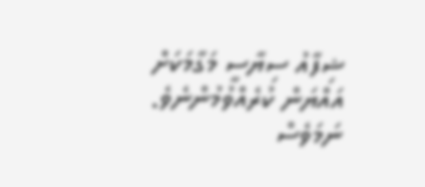ޝިފާއު ސިޔާސީ މަގާމަކަށް އައްޔަން ކުރެއްވުމުންނެވެ. ނަމަވެސް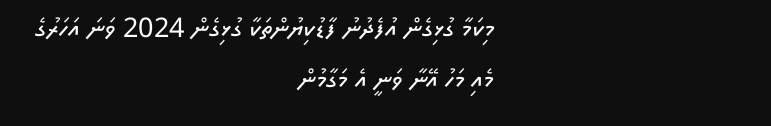މިކަމާ ގުޅިގެން އުފެދުނު ފާޑުކިޔުންތަކާ ގުޅިގެން 2024 ވަނަ އަހަރުގެ މެއި މަހު އޭނާ ވަނީ އެ މަގާމުން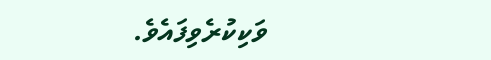ވަކިކުރެވިފައެވެ.